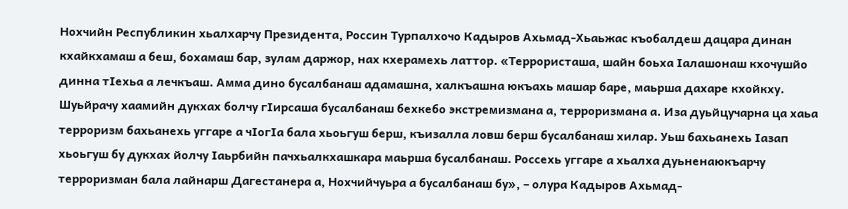Нохчийн Республикин хьалхарчу Президента, Россин Турпалхочо Кадыров Ахьмад-Хьаьжас къобалдеш дацара динан кхайкхамаш а беш, бохамаш бар, зулам даржор, нах кхерамехь латтор. «Террористаша, шайн боьха Iалашонаш кхочушйо динна тIехьа а лечкъаш. Амма дино бусалбанаш адамашна, халкъашна юкъахь машар баре, маьрша дахаре кхойкху.
Шуьйрачу хаамийн дукхах болчу гIирсаша бусалбанаш бехкебо экстремизмана а, терроризмана а. Иза дуьйцучарна ца хаьа терроризм бахьанехь уггаре а чIогIа бала хьоьгуш берш, къизалла ловш берш бусалбанаш хилар. Уьш бахьанехь Iазап хьоьгуш бу дукхах йолчу Iаьрбийн пачхьалкхашкара маьрша бусалбанаш. Россехь уггаре а хьалха дуьненаюкъарчу терроризман бала лайнарш Дагестанера а, Нохчийчуьра а бусалбанаш бу», – олура Кадыров Ахьмад-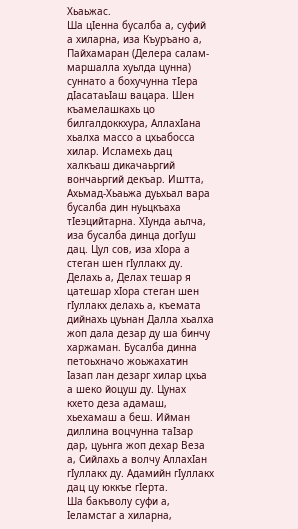Хьаьжас.
Ша цIенна бусалба а, суфий а хиларна, иза Къуръано а, Пайхамаран (Делера салам-маршалла хуьлда цунна) суннато а бохучунна тIера дIасатаьIаш вацара. Шен къамелашкахь цо билгалдоккхура, АллахIана хьалха массо а цхьабосса хилар. Исламехь дац халкъаш дикачаьргий вончаьргий декъар. Иштта, Ахьмад-Хьаьжа дуьхьал вара бусалба дин нуьцкъаха тIеэцийтарна. ХIунда аьлча, иза бусалба динца догIуш дац. Цул сов, иза хIора а стеган шен гIуллакх ду. Делахь а, Делах тешар я цатешар хIора стеган шен гIуллакх делахь а, къемата дийнахь цуьнан Далла хьалха жоп дала дезар ду ша бинчу харжаман. Бусалба динна петоьхначо жоьжахатин Iазап лан дезарг хилар цхьа а шеко йоцуш ду. Цунах кхето деза адамаш, хьехамаш а беш. Ийман диллина воцчунна таIзар дар, цуьнга жоп дехар Веза а, Сийлахь а волчу АллахIан гIуллакх ду. Адамийн гIуллакх дац цу юккъе гIерта.
Ша бакъволу суфи а, Iеламстаг а хиларна,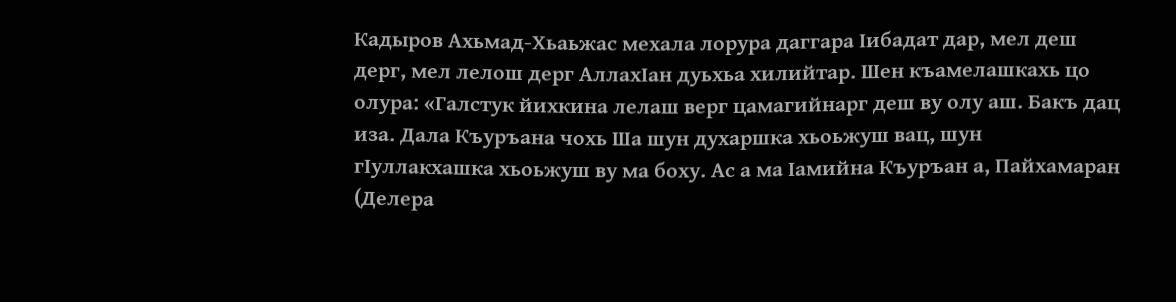Кадыров Ахьмад-Хьаьжас мехала лорура даггара Iибадат дар, мел деш дерг, мел лелош дерг АллахIан дуьхьа хилийтар. Шен къамелашкахь цо олура: «Галстук йихкина лелаш верг цамагийнарг деш ву олу аш. Бакъ дац иза. Дала Къуръана чохь Ша шун духаршка хьоьжуш вац, шун гIуллакхашка хьоьжуш ву ма боху. Ас а ма Iамийна Къуръан а, Пайхамаран (Делера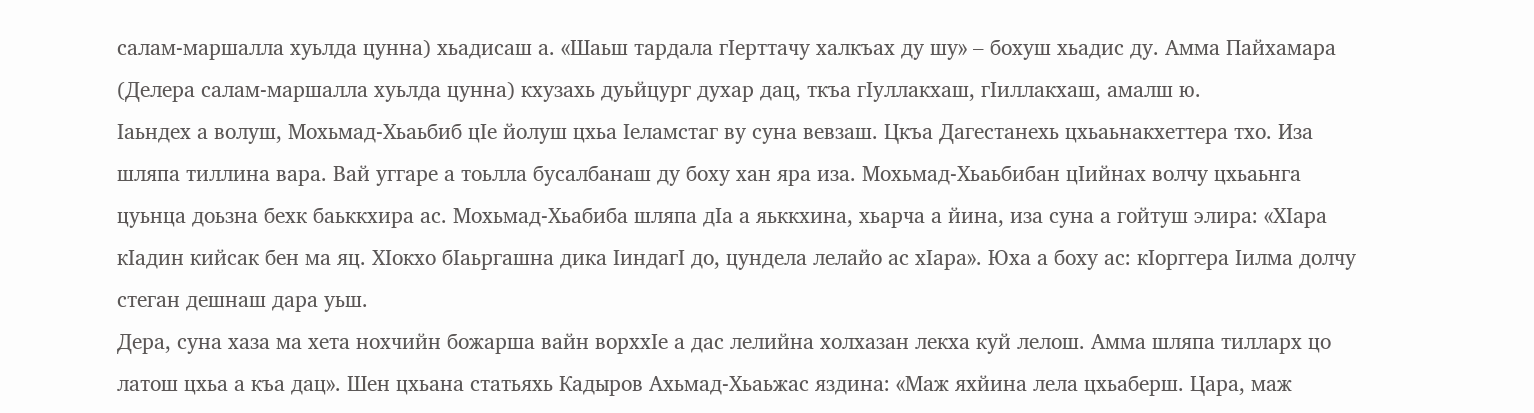салам-маршалла хуьлда цунна) хьадисаш а. «Шаьш тардала гIерттачу халкъах ду шу» – бохуш хьадис ду. Амма Пайхамара (Делера салам-маршалла хуьлда цунна) кхузахь дуьйцург духар дац, ткъа гIуллакхаш, гIиллакхаш, амалш ю.
Iаьндех а волуш, Мохьмад-Хьаьбиб цIе йолуш цхьа Iеламстаг ву суна вевзаш. Цкъа Дагестанехь цхьаьнакхеттера тхо. Иза шляпа тиллина вара. Вай уггаре а тоьлла бусалбанаш ду боху хан яра иза. Мохьмад-Хьаьбибан цIийнах волчу цхьаьнга цуьнца доьзна бехк баьккхира ас. Мохьмад-Хьабиба шляпа дIа а яьккхина, хьарча а йина, иза суна а гойтуш элира: «ХIара кIадин кийсак бен ма яц. ХIокхо бIаьргашна дика IиндагI до, цундела лелайо ас хIара». Юха а боху ас: кIорггера Iилма долчу стеган дешнаш дара уьш.
Дера, суна хаза ма хета нохчийн божарша вайн ворххIе а дас лелийна холхазан лекха куй лелош. Амма шляпа тилларх цо латош цхьа а къа дац». Шен цхьана статьяхь Кадыров Ахьмад-Хьаьжас яздина: «Маж яхйина лела цхьаберш. Цара, маж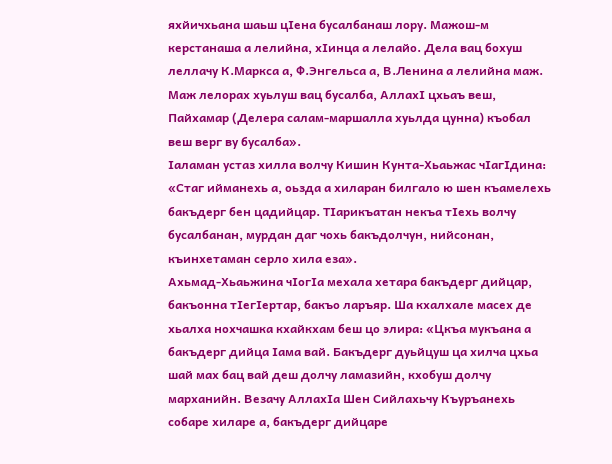яхйичхьана шаьш цIена бусалбанаш лору. Мажош-м керстанаша а лелийна, хIинца а лелайо. Дела вац бохуш леллачу К.Маркса а, Ф.Энгельса а, В.Ленина а лелийна маж. Маж лелорах хуьлуш вац бусалба, АллахI цхьаъ веш, Пайхамар (Делера салам-маршалла хуьлда цунна) къобал веш верг ву бусалба».
Iаламан устаз хилла волчу Кишин Кунта-Хьаьжас чIагIдина: «Стаг ийманехь а, оьзда а хиларан билгало ю шен къамелехь бакъдерг бен цадийцар. ТIарикъатан некъа тIехь волчу бусалбанан, мурдан даг чохь бакъдолчун, нийсонан, къинхетаман серло хила еза».
Ахьмад-Хьаьжина чIогIа мехала хетара бакъдерг дийцар, бакъонна тIегIертар, бакъо ларъяр. Ша кхалхале масех де хьалха нохчашка кхайкхам беш цо элира: «Цкъа мукъана а бакъдерг дийца Iама вай. Бакъдерг дуьйцуш ца хилча цхьа шай мах бац вай деш долчу ламазийн, кхобуш долчу марханийн. Везачу АллахIа Шен Сийлахьчу Къуръанехь собаре хиларе а, бакъдерг дийцаре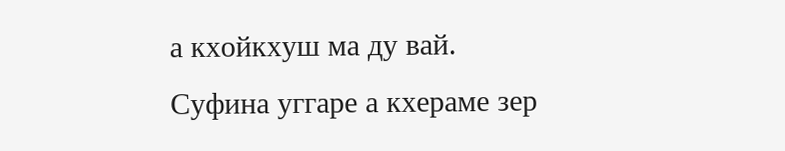а кхойкхуш ма ду вай.
Суфина уггаре а кхераме зер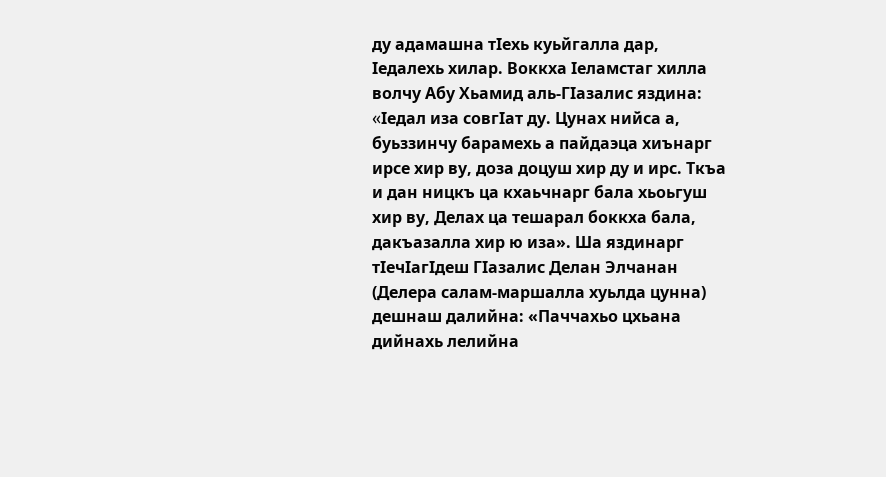ду адамашна тIехь куьйгалла дар, Iедалехь хилар. Воккха Iеламстаг хилла волчу Абу Хьамид аль-ГIазалис яздина: «Iедал иза совгIат ду. Цунах нийса а, буьззинчу барамехь а пайдаэца хиънарг ирсе хир ву, доза доцуш хир ду и ирс. Ткъа и дан ницкъ ца кхаьчнарг бала хьоьгуш хир ву, Делах ца тешарал боккха бала, дакъазалла хир ю иза». Ша яздинарг тIечIагIдеш ГIазалис Делан Элчанан (Делера салам-маршалла хуьлда цунна) дешнаш далийна: «Паччахьо цхьана дийнахь лелийна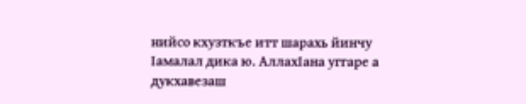нийсо кхузткъе итт шарахь йинчу Iамалал дика ю. АллахIана уггаре а дукхавезаш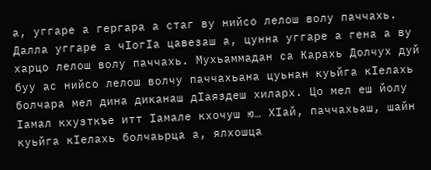а, уггаре а гергара а стаг ву нийсо лелош волу паччахь. Далла уггаре а чIогIа цавезаш а, цунна уггаре а гена а ву харцо лелош волу паччахь. Мухьаммадан са Карахь Долчух дуй буу ас нийсо лелош волчу паччахьана цуьнан куьйга кIелахь болчара мел дина диканаш дIаяздеш хиларх. Цо мел еш йолу Iамал кхузткъе итт Iамале кхочуш ю… ХIай, паччахьаш, шайн куьйга кIелахь болчаьрца а, ялхошца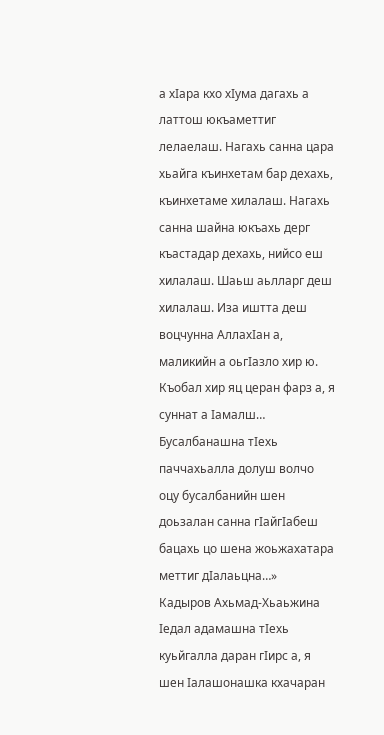а хIара кхо хIума дагахь а латтош юкъаметтиг лелаелаш. Нагахь санна цара хьайга къинхетам бар дехахь, къинхетаме хилалаш. Нагахь санна шайна юкъахь дерг къастадар дехахь, нийсо еш хилалаш. Шаьш аьлларг деш хилалаш. Иза иштта деш воцчунна АллахIан а, маликийн а оьгIазло хир ю. Къобал хир яц церан фарз а, я суннат а Iамалш… Бусалбанашна тIехь паччахьалла долуш волчо оцу бусалбанийн шен доьзалан санна гIайгIабеш бацахь цо шена жоьжахатара меттиг дIалаьцна…»
Кадыров Ахьмад-Хьаьжина Iедал адамашна тIехь куьйгалла даран гIирс а, я шен Iалашонашка кхачаран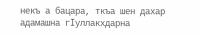некъ а бацара, ткъа шен дахар адамашна гIуллакхдарна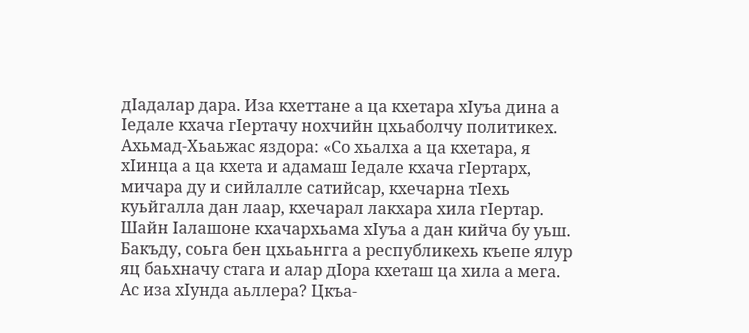дIадалар дара. Иза кхеттане а ца кхетара хIуъа дина а Iедале кхача гIертачу нохчийн цхьаболчу политикех. Ахьмад-Хьаьжас яздора: «Со хьалха а ца кхетара, я хIинца а ца кхета и адамаш Iедале кхача гIертарх, мичара ду и сийлалле сатийсар, кхечарна тIехь куьйгалла дан лаар, кхечарал лакхара хила гIертар. Шайн Iалашоне кхачархьама хIуъа а дан кийча бу уьш. Бакъду, соьга бен цхьаьнгга а республикехь къепе ялур яц баьхначу стага и алар дIора кхеташ ца хила а мега.
Ас иза хIунда аьллера? Цкъа-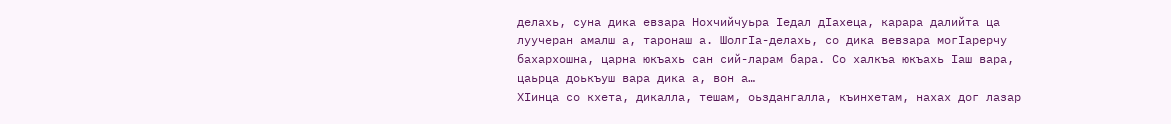делахь, суна дика евзара Нохчийчуьра Iедал дIахеца, карара далийта ца луучеран амалш а, таронаш а. ШолгIа-делахь, со дика вевзара могIарерчу бахархошна, царна юкъахь сан сий-ларам бара. Со халкъа юкъахь Iаш вара, цаьрца доькъуш вара дика а, вон а…
ХIинца со кхета, дикалла, тешам, оьздангалла, къинхетам, нахах дог лазар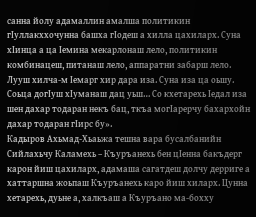санна йолу адамаллин амалша политикин гIуллакххочунна башха гIодеш а хилла цахиларх. Суна хIинца а ца Iемина мекарлонаш лело, политикин комбинацеш, питанаш лело, аппаратни забарш лело. Лууш хилча-м Iемарг хир дара иза. Суна иза ца оьшу. Соьца догIуш хIуманаш дац уьш… Со кхетарехь Iедал иза шен дахар тодаран некъ бац, ткъа могIарерчу бахархойн дахар тодаран гIирс бу».
Кадыров Ахьмад-Хьаьжа тешна вара бусалбанийн Сийлахьчу Каламехь – Къуръанехь бен цIенна бакъдерг карон йиш цахиларх, адамаша сагатдеш долчу дерриге а хаттаршна жоьпаш Къуръанехь каро йиш хиларх. Цунна хетарехь, дуьне а, халкъаш а Къуръано ма-бохху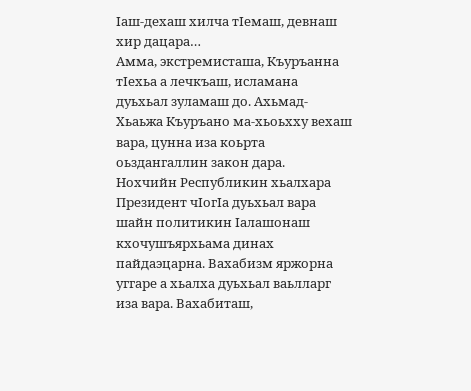Iаш-дехаш хилча тIемаш, девнаш хир дацара…
Амма, экстремисташа, Къуръанна тIехьа а лечкъаш, исламана дуьхьал зуламаш до. Ахьмад-Хьаьжа Къуръано ма-хьоьхху вехаш вара, цунна иза коьрта оьздангаллин закон дара.
Нохчийн Республикин хьалхара Президент чIогIа дуьхьал вара шайн политикин Iалашонаш кхочушъярхьама динах пайдаэцарна. Вахабизм яржорна уггаре а хьалха дуьхьал ваьлларг иза вара. Вахабиташ,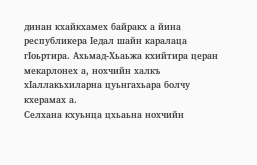динан кхайкхамех байракх а йина республикера Iедал шайн каралаца гIоьртира. Ахьмад-Хьаьжа кхийтира церан мекарлонех а, нохчийн халкъ хIаллакьхиларна цуьнгахьара болчу кхерамах а.
Селхана кхуьнца цхьаьна нохчийн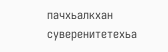пачхьалкхан суверенитетехьа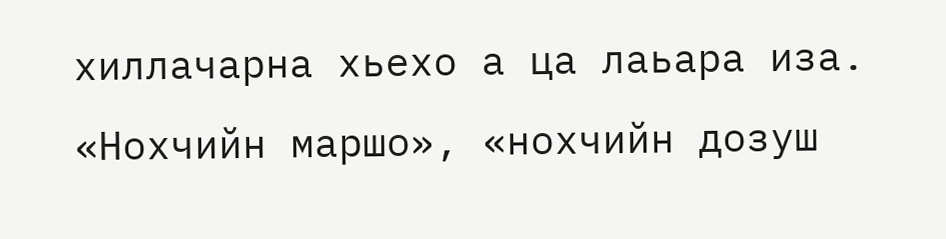хиллачарна хьехо а ца лаьара иза. «Нохчийн маршо», «нохчийн дозуш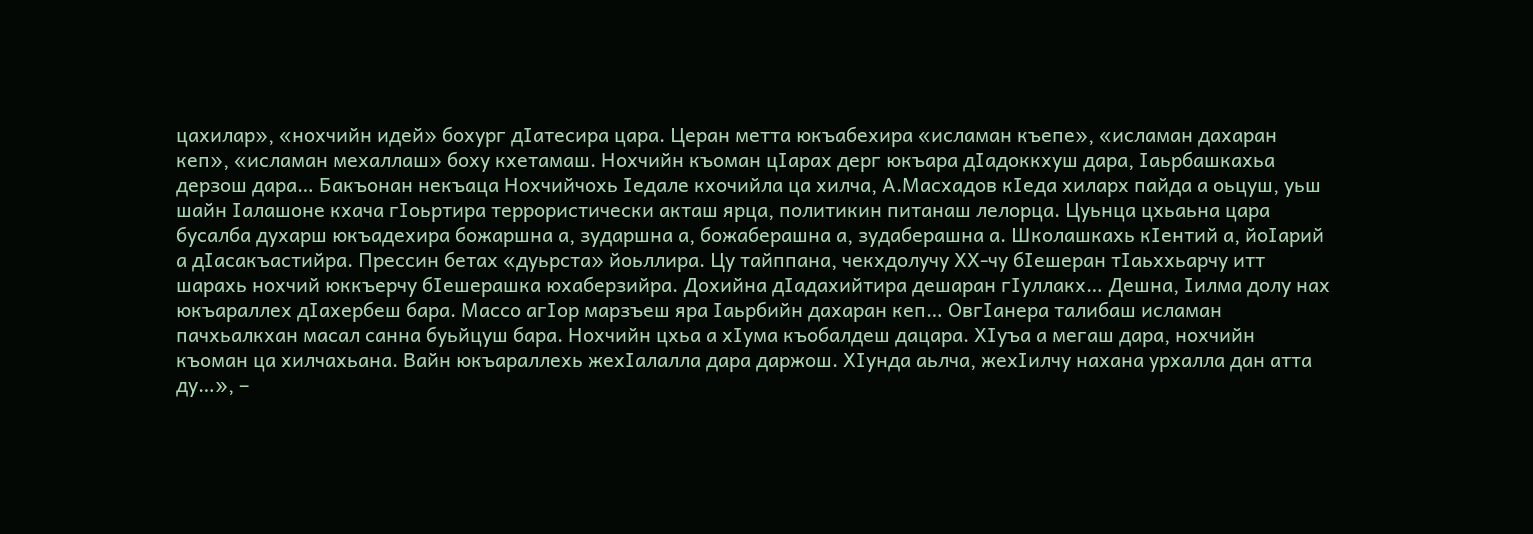цахилар», «нохчийн идей» бохург дIатесира цара. Церан метта юкъабехира «исламан къепе», «исламан дахаран кеп», «исламан мехаллаш» боху кхетамаш. Нохчийн къоман цIарах дерг юкъара дIадоккхуш дара, Iаьрбашкахьа дерзош дара… Бакъонан некъаца Нохчийчохь Iедале кхочийла ца хилча, А.Масхадов кIеда хиларх пайда а оьцуш, уьш шайн Iалашоне кхача гIоьртира террористически акташ ярца, политикин питанаш лелорца. Цуьнца цхьаьна цара бусалба духарш юкъадехира божаршна а, зударшна а, божаберашна а, зудаберашна а. Школашкахь кIентий а, йоIарий а дIасакъастийра. Прессин бетах «дуьрста» йоьллира. Цу тайппана, чекхдолучу ХХ-чу бIешеран тIаьххьарчу итт шарахь нохчий юккъерчу бIешерашка юхаберзийра. Дохийна дIадахийтира дешаран гIуллакх… Дешна, Iилма долу нах юкъараллех дIахербеш бара. Массо агIор марзъеш яра Iаьрбийн дахаран кеп… ОвгIанера талибаш исламан пачхьалкхан масал санна буьйцуш бара. Нохчийн цхьа а хIума къобалдеш дацара. ХIуъа а мегаш дара, нохчийн къоман ца хилчахьана. Вайн юкъараллехь жехIалалла дара даржош. ХIунда аьлча, жехIилчу нахана урхалла дан атта ду…», –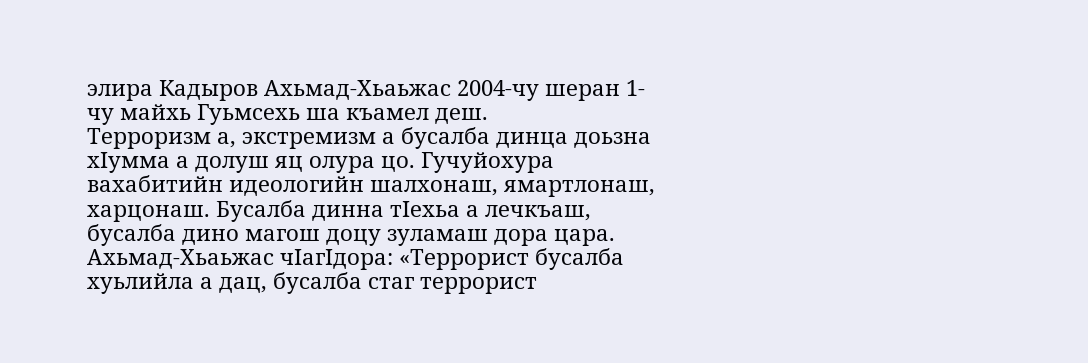элира Кадыров Ахьмад-Хьаьжас 2004-чу шеран 1-чу майхь Гуьмсехь ша къамел деш.
Терроризм а, экстремизм а бусалба динца доьзна хIумма а долуш яц олура цо. Гучуйохура вахабитийн идеологийн шалхонаш, ямартлонаш, харцонаш. Бусалба динна тIехьа а лечкъаш, бусалба дино магош доцу зуламаш дора цара. Ахьмад-Хьаьжас чIагIдора: «Террорист бусалба хуьлийла а дац, бусалба стаг террорист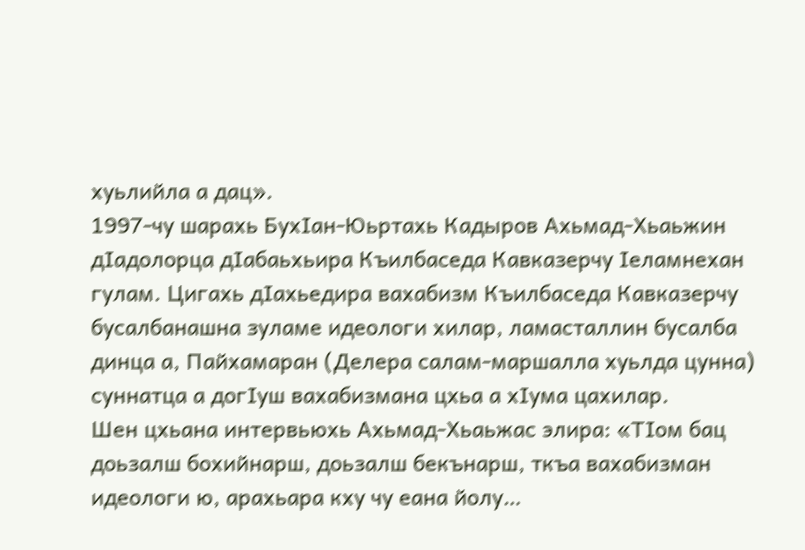хуьлийла а дац».
1997-чу шарахь БухIан-Юьртахь Кадыров Ахьмад-Хьаьжин дIадолорца дIабаьхьира Къилбаседа Кавказерчу Iеламнехан гулам. Цигахь дIахьедира вахабизм Къилбаседа Кавказерчу бусалбанашна зуламе идеологи хилар, ламасталлин бусалба динца а, Пайхамаран (Делера салам-маршалла хуьлда цунна) суннатца а догIуш вахабизмана цхьа а хIума цахилар.
Шен цхьана интервьюхь Ахьмад-Хьаьжас элира: «ТIом бац доьзалш бохийнарш, доьзалш бекънарш, ткъа вахабизман идеологи ю, арахьара кху чу еана йолу…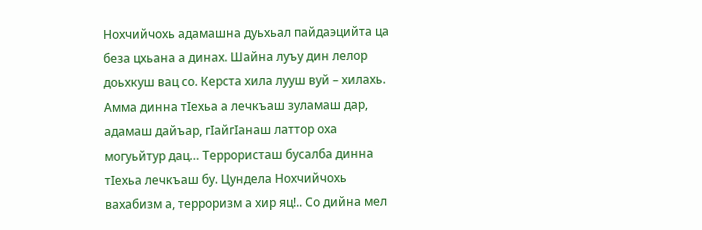Нохчийчохь адамашна дуьхьал пайдаэцийта ца беза цхьана а динах. Шайна луъу дин лелор доьхкуш вац со. Керста хила лууш вуй – хилахь. Амма динна тIехьа а лечкъаш зуламаш дар, адамаш дайъар, гIайгIанаш латтор оха могуьйтур дац… Террористаш бусалба динна тIехьа лечкъаш бу. Цундела Нохчийчохь вахабизм а, терроризм а хир яц!.. Со дийна мел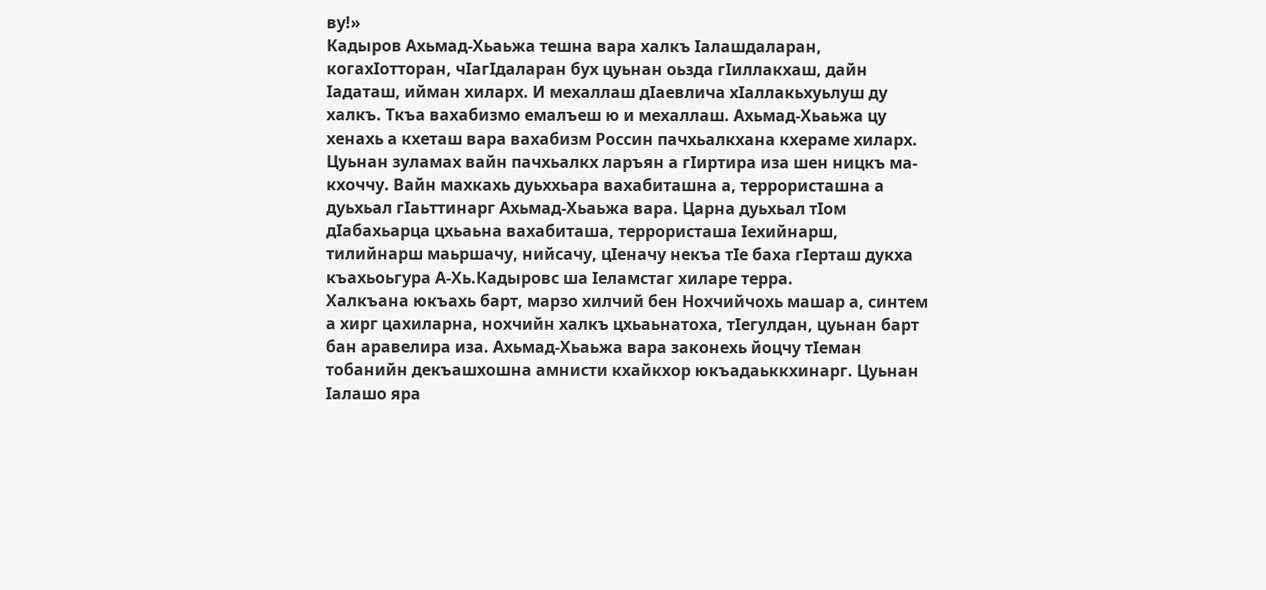ву!»
Кадыров Ахьмад-Хьаьжа тешна вара халкъ Iалашдаларан, когахIотторан, чIагIдаларан бух цуьнан оьзда гIиллакхаш, дайн Iадаташ, ийман хиларх. И мехаллаш дIаевлича хIаллакьхуьлуш ду халкъ. Ткъа вахабизмо емалъеш ю и мехаллаш. Ахьмад-Хьаьжа цу хенахь а кхеташ вара вахабизм Россин пачхьалкхана кхераме хиларх. Цуьнан зуламах вайн пачхьалкх ларъян а гIиртира иза шен ницкъ ма-кхоччу. Вайн махкахь дуьххьара вахабиташна а, террористашна а дуьхьал гIаьттинарг Ахьмад-Хьаьжа вара. Царна дуьхьал тIом дIабахьарца цхьаьна вахабиташа, террористаша Iехийнарш, тилийнарш маьршачу, нийсачу, цIеначу некъа тIе баха гIерташ дукха къахьоьгура А-Хь.Кадыровс ша Iеламстаг хиларе терра.
Халкъана юкъахь барт, марзо хилчий бен Нохчийчохь машар а, синтем а хирг цахиларна, нохчийн халкъ цхьаьнатоха, тIегулдан, цуьнан барт бан аравелира иза. Ахьмад-Хьаьжа вара законехь йоцчу тIеман тобанийн декъашхошна амнисти кхайкхор юкъадаьккхинарг. Цуьнан Iалашо яра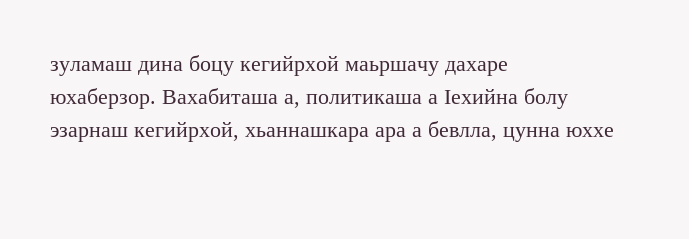зуламаш дина боцу кегийрхой маьршачу дахаре юхаберзор. Вахабиташа а, политикаша а Iехийна болу эзарнаш кегийрхой, хьаннашкара ара а бевлла, цунна юххе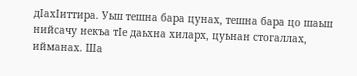дIахIиттира. Уьш тешна бара цунах, тешна бара цо шаьш нийсачу некъа тIе даьхна хиларх, цуьнан стогаллах, ийманах. Ша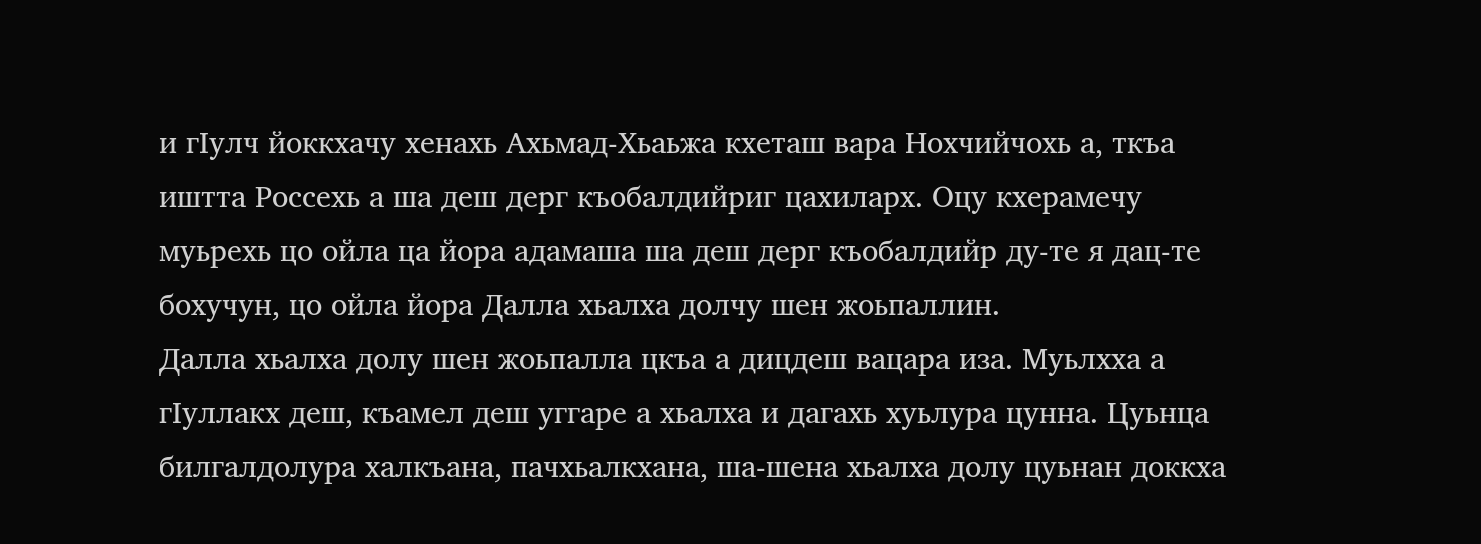и гIулч йоккхачу хенахь Ахьмад-Хьаьжа кхеташ вара Нохчийчохь а, ткъа иштта Россехь а ша деш дерг къобалдийриг цахиларх. Оцу кхерамечу муьрехь цо ойла ца йора адамаша ша деш дерг къобалдийр ду-те я дац-те бохучун, цо ойла йора Далла хьалха долчу шен жоьпаллин.
Далла хьалха долу шен жоьпалла цкъа а дицдеш вацара иза. Муьлхха а гIуллакх деш, къамел деш уггаре а хьалха и дагахь хуьлура цунна. Цуьнца билгалдолура халкъана, пачхьалкхана, ша-шена хьалха долу цуьнан доккха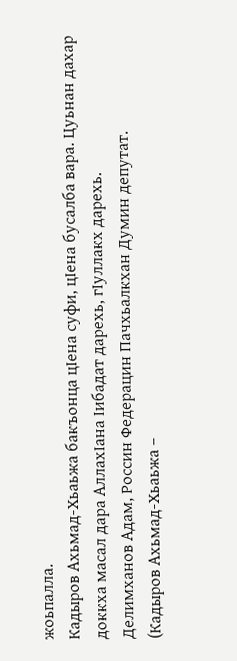жоьпалла.
Кадыров Ахьмад-Хьаьжа бакъонца цIена суфи, цIена бусалба вара. Цуьнан дахар доккха масал дара АллахIана Iибадат дарехь, гIуллакх дарехь.
Делимханов Адам, Россин Федерацин Пачхьалкхан Думин депутат.
(Кадыров Ахьмад-Хьаьжа –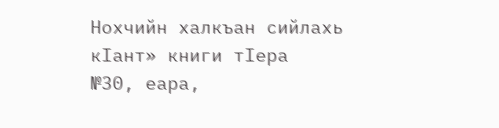Нохчийн халкъан сийлахь кIант» книги тIера
№30, еара,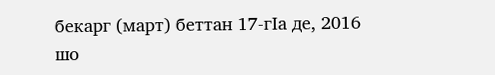бекарг (март) беттан 17-гIа де, 2016 шо